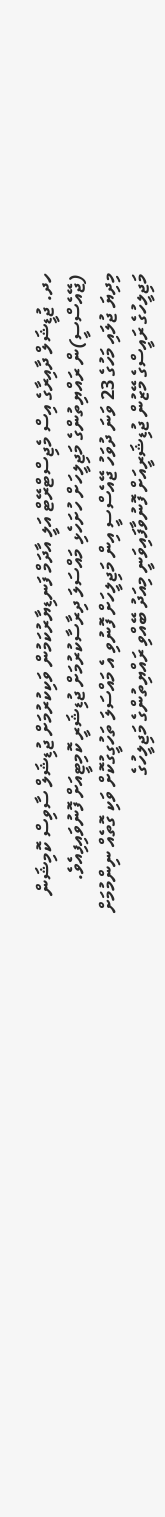ހދ. ޖުޑީޝަލް ދާއިރާގެ އިސް މެޖިސްޓްރޭޓް އަލީ އާދަމް ފަނޑިޔާރުކަމުން ވަކިކުރުމަށް ޖުޑިޝަލް ސާވިސް ކޮމިޝަން (ޖޭއެސްސީ)ން ރައްޔިތުންގެ މަޖިލީހަށް ހުށަހެޅި މައްސަލަ ދިރާސާކުރުމަށް ޖުޑިޝަރީ ކޮމިޓީއަށް ފޮނުވައިފިއެވެ.
މިދިޔަ ޖުލައި މަހުގެ 23 ވަނަ ދުވަހު ޖޭއެސްސީ އިން މަޖިލީހަށް ފޮނުވި އެ މައްސަލަ ތަހުގީގުކޮށް ވަކި ގޮތެއް ނިންމުމަށް މަޖިލީހުގެ ރައީސްގެ މޭޒުން ޖުޑިޝަރީއަށް ފޮނުވާފައިވަނީ މިއަދު ބޭއްވި ރައްޔިތުންގެ މަޖިލީހުގެ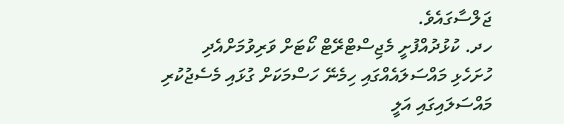ޖަލްސާގައެވެ.
ހދ. ކުޅުދުއްފުށީ މެޖިސްޓްރޭޓް ކޯޓަށް ވަރިވުމަށްއެދި ހުށަހެޅި މައްސަލައެއްގައި ހިމެނޭ ހަސްމަކަށް ގުޅައި މެސެޖުކުރި މައްސަލައިގައި އަލީ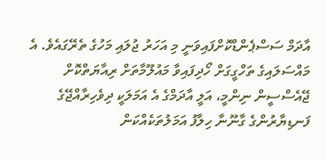އާދަމް ސަސްޕެންޑްކޮށްފައިވަނީ މި އަހަރު ޖުލައި މަހުގެ ތެރޭގައެވެ. އެ މައްސަލައިގެ ތަހްގީގަށް ހޯދިފައިވާ މައުލޫމާތަށް ރިއާޔަތްކޮށް ޖޭއެސްސީން ނިންމީ، އަލީ އާދަމްގެ އެ އަމަލަކީ ދިވެހިރާއްޖޭގެ ފަނޑިޔާރުންގެ ގާނޫނާ ހިލާފު އަމަލުތަކެއްކަން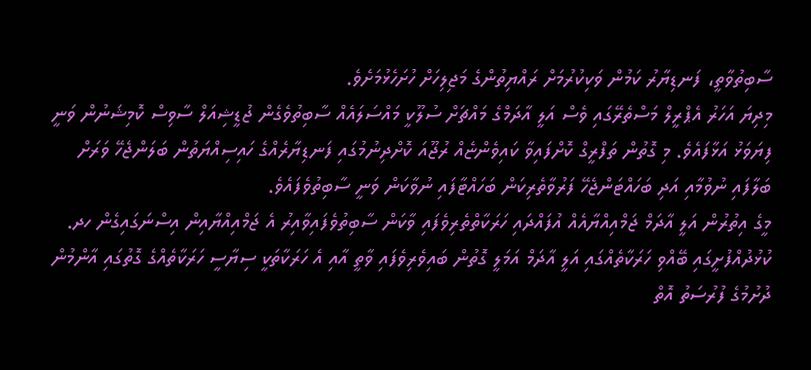ސާބިތުވާތީ، ފަނޑިޔާރު ކަމުން ވަކިކުރުމަށް ރައްޔިތުންގެ މަޖިލިހަށް ހުށަހެޅުމަށެވެ.
މިދިޔަ އަހަރު އެޕްރީލް މަސްތެރޭގައި ވެސް އަލީ އާދަމްގެ މައްޗަށް ސުލޫކީ މައްސަލައެއް ސާބިތުވެގެން ޖުޑީޝިއަލް ސާވިސް ކޮމިޝަނުން ވަނީ ފިޔަވަޅު އަޅާފައެވެ. މި ގޮތުން ތަފްރީގް ކޮށްފައިވާ ކައިވެންޏެއް ރުޖޫއަ ކޮށްދިނުމުގައި ފަނޑިޔާރެއްގެ ހައިސިއްޔަތުން ބަލަންޖެހޭ ވަރަށް ބަލާފައި ނުވުމާއި އަދި ބަހައްޓަންޖެހޭ ފަރުވާތެރިކަން ބަހައްޓާފައި ނުވާކަން ވަނީ ސާބިތުވެފައެވެ.
މީގެ އިތުރުން އަލީ އާދަމް ޖަމްއިއްޔާއެއް އުފައްދައި ހަރަކާތްތެރިވެފައި ވާކަން ސާބިތުވެފައިވާއިރު އެ ޖަމްއިއްޔާއިން އިސްނަގައިގެން ހދ. ކުޅުދުއްފުށީގައި ބޭއްވި ހަރަކާތެއްގައި އަލީ އާދަމް އަމަލީ ގޮތުން ބައިވެރިވެފައި ވާތީ އާއި އެ ހަރަކާތަކީ ސިޔާސީ ހަރަކާތެއްގެ ގޮތުގައި އާންމުން ދުށުމުގެ ފުރުސަތު އޮތް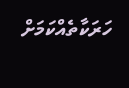ހަރަކާތެއްކަމަށް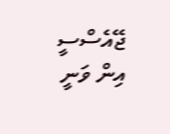ޖޭއެސްސީ އިން ވަނީ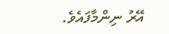އޭރު ނިންމާފައެވެ.